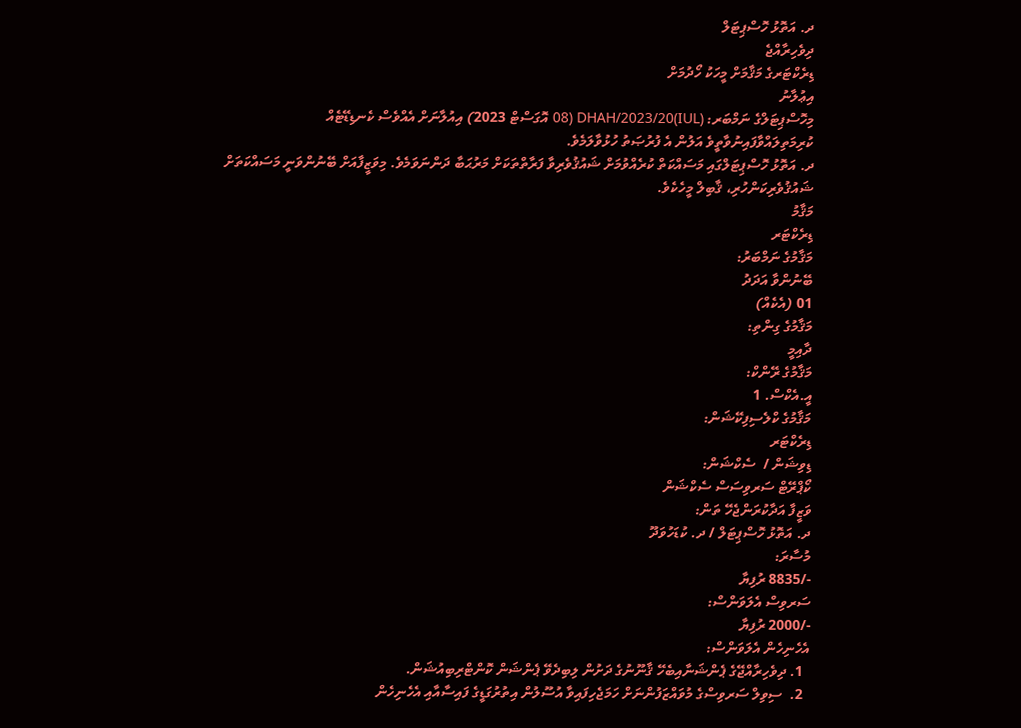ދ. އަތޮޅު ހޮސްޕިޓަލް
ދިވެހިރާއްޖެ
ޑިރެކްޓަރގެ މަޤާމަށް މީހަކު ހޯދުމަށް
އިޢުލާނު
މިހޮސްޕިޓަލްގެ ނަމްބަރ: (IUL)DHAH/2023/20 (08 އޮގަސްޓް 2023) އިއުލާނަށް އެއްވެސް ކެނޑިޑޭޓެއް ކުރިމަތިލައްވާފައިނުވާތީވެ އަލުން އެ ފުރުޞަތު ހުޅުވާލަމެވެ.
ދ. އަތޮޅު ހޮސްޕިޓަލްގައި މަސައްކަތް ކުރެއްވުމަށް ޝައުޤުވެރިވާ ފަރާތްތަކަށް މަރުޙަބާ ދަންނަވަމެވެ. މިވަޒީފާއަށް ބޭނުންވަނީ މަސައްކަތަށް ޝައުޤުވެރިކަންހުރި، ޤާބިލް މީހެކެވެ.
މަޤާމު
ޑިރެކްޓަރ
މަޤާމުގެ ނަމްބަރު:
ބޭނުންވާ އަދަދު
01 (އެކެއް)
މަޤާމުގެ ގިންތި:
ދާއިމީ
މަޤާމުގެ ރޭންކް:
އީ.އެކްސް. 1
މަޤާމުގެ ކްލެސިފިކޭޝަން:
ޑިރެކްޓަރ
ޑިވިޝަން /  ސެކްޝަން:
ކޯޕްރޭޓް ސަރވިސަސް ސެކްޝަން
ވަޒީފާ އަދާކުރަންޖެހޭ ތަން:
ދ. އަތޮޅު ހޮސްޕިޓަލް / ދ. ކުޑަހުވަދޫ
މުސާރަ:
-/8835 ރުފިޔާ
ސަރވިސް އެލަވަންސް:
-/2000 ރުފިޔާ
އެހެނިހެން އެލަވަންސް:
  1. ދިވެހިރާއްޖޭގެ ޕެންޝަނާއިބެހޭ ޤާނޫނުގެ ދަށުން ލިބިދެވޭ ޕެންޝަން ކޮންޓްރިބިއުޝަން.
  2.  ސިވިލް ސަރވިސްގެ މުވައްޒަފުންނަށް ހަމަޖެހިފައިވާ އުސޫލުން އިތުރުގަޑީގެ ފައިސާއާއި އެހެނިހެން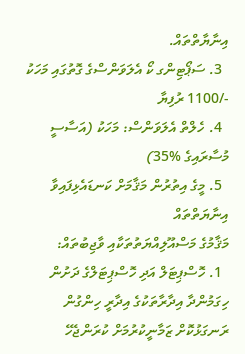އިނާޔާތްތައް.
  3. ސަޕޯޓިންގ ކޯ އެލަވަންސްގެ ގޮތުގައި މަހަކު -/1100 ރުފިޔާ
  4. ހެލްތް އެލަވަންސް: މަހަކު (އަސާސީ މުސާރައިގެ %35)
  5. މީގެ އިތުރުން މަޤާމަށް ކަނޑައެޅިފައިވާ އިނާޔަތްތައް
މަޤާމުގެ މަސްއޫލިއްޔަތުތަކާއި ވާޖިބުތައް:
  1. ހޮސްޕިޓަލް އަދި ހޮސްޕިޓަލްގެ ދަށުން ހިގަމުންދާ އިދާރާތަކުގެ އިދާރީ ހިންގުން ރަނގަޅުކޮށް ޒަމާނީކުރުމަށް ކުރަންޖެހޭ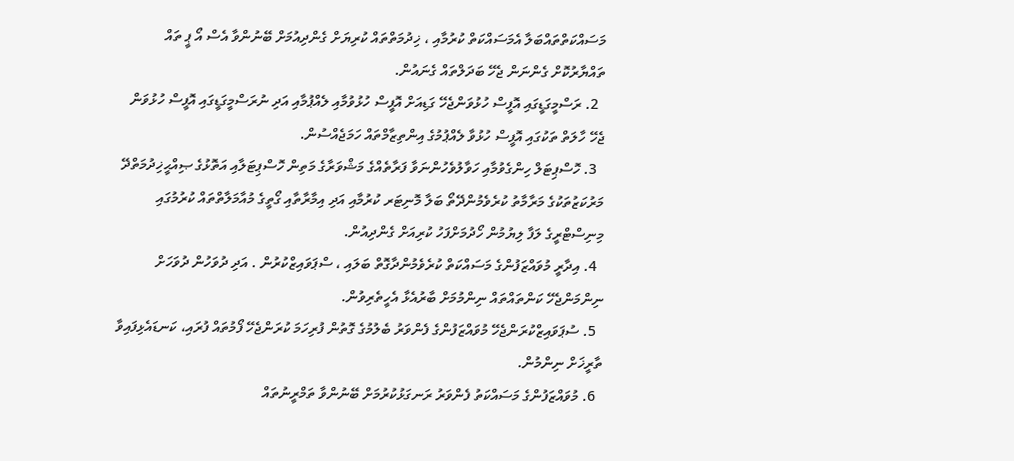މަސައްކަތްތައްބަލާ އެމަސައްކަތް ކުރުމާއި ، ޚިދުމަތްތައް ކުރިޔަށް ގެންދިއުމަށް ބޭނުންވާ އެސް އޯ ޕީ ތައް ތައްޔާރުކޮށް ގެންނަން ޖެހޭ ބަދަލްތައް ގެނައުން.
  2. ރަސްމީގަޑީގައި އޮފީސް ހުޅުވަންޖެހޭ ގަޑިއަށް އޮފީސް ހުޅުވުމާއި ލެއްޕުމާއި އަދި ނުރަސްމީގަޑީގައި އޮފީސް ހުޅުވަން ޖެހޭ ހާލަތް ތަކުގައި އޮފީސް ހުޅުވާ ލެއްޕުމުގެ އިންތިޒާމްތައް ހަމަޖެއްސުން.
  3. ހޮސްޕިޓަލް ހިންގެވުމާއި ހަވާލުވެހުންނަވާ ފަރާތެއްގެ މަޝްވަރާގެ މަތިން ހޮސްޕިޓަލާއި އަތޮޅުގެ ޞިއްޙީޚިދުމަތްދޭ މަރުކަޒުތަކުގެ މަރާމާތު ކުރެވެމުންދޭތޯ ބަލާ މޮނިޓަރ ކުރުމާއި އަދި އިމާރާތާއި ގޯތީގެ މުއާމަލާތްތައް ކުރުމުގައި މިނިސްޓްރީގެ ލަފާ ލިޔުމުން ހޯދުމަށްފަހު ކުރިއަށް ގެންދިއުން.
  4. އިދާރީ މުވައްޒަފުންގެ މަސައްކަތް ކުރެވެމުންދާގޮތް ބަލައި ، ސްޕަވައިޒްކުރުން . އަދި ދުވަހުން ދުވަހަށް ނިންމަންޖެހޭ ކަންތައްތައް ނިންމުމަށް ބާރުއެޅާ އެހީތެރިވުން.
  5. ސުޕަވައިޒްކުރަންޖެހޭ މުވައްޒަފުންގެ ފެންވަރު ބެލުމުގެ ގޮތުން ފުރިހަމަ ކުރަންޖެހޭ ފޯމުތައް ފުރައި، ކަނޑައެޅިފައިވާ ތާރީޚަށް ނިންމުން.
  6. މުވައްޒަފުންގެ މަސައްކަތު ފެންވަރު ރަނގަޅުކުރުމަށް ބޭނުންވާ ތަމްރީނުތައް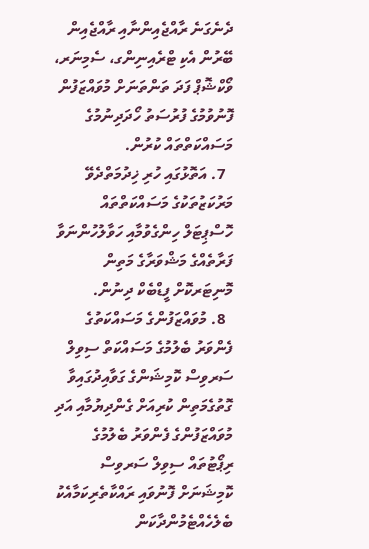ދެނެގަނެ ރާއްޖެއިންނާއި ރާއްޖެއިން ބޭރުން އެކި ޓްރެއިނިންގ، ސެމިނަރ، ވޯކްޝޮޕް ފަދަ ތަންތަނަށް މުވައްޒަފުން ފޮނުވުމުގެ ފުރުސަތު ހޯދަދިނުމުގެ މަސައްކަތްތައް ކުރުން.
  7. އަތޮޅުގައި ހުރި ޚިދުމަތްދެވޭ މަރުކަޒުތަކުގެ މަސައްކަތްތައް ހޮސްޕިޓަލް ހިންގެވުމާއި ހަވާލުހުންނަވާ ފަރާތެއްގެ މަޝްވަރާގެ މަތިން މޮނިޓަރކޮށް ފީޑްބެކް ދިނުން.
  8. މުވައްޒަފުންގެ މަސައްކަތުގެ ފެންވަރު ބެލުމުގެ މަސައްކަތް ސިވިލް ސަރވިސް ކޮމިޝަންގެ ގަވާއިދުގައިވާ ގޮތުގެމަތިން ކުރިއަށް ގެންދިޔުމާއި އަދި މުވައްޒަފުންގެ ފެންވަރު ބެލުމުގެ ރިޕޯޓުތައް ސިވިލް ސަރވިސް ކޮމިޝަނަށް ފޮނުވައި ރައްކާތެރިކަމާއެކު ބެލެހެއްޓެމުންދާކަން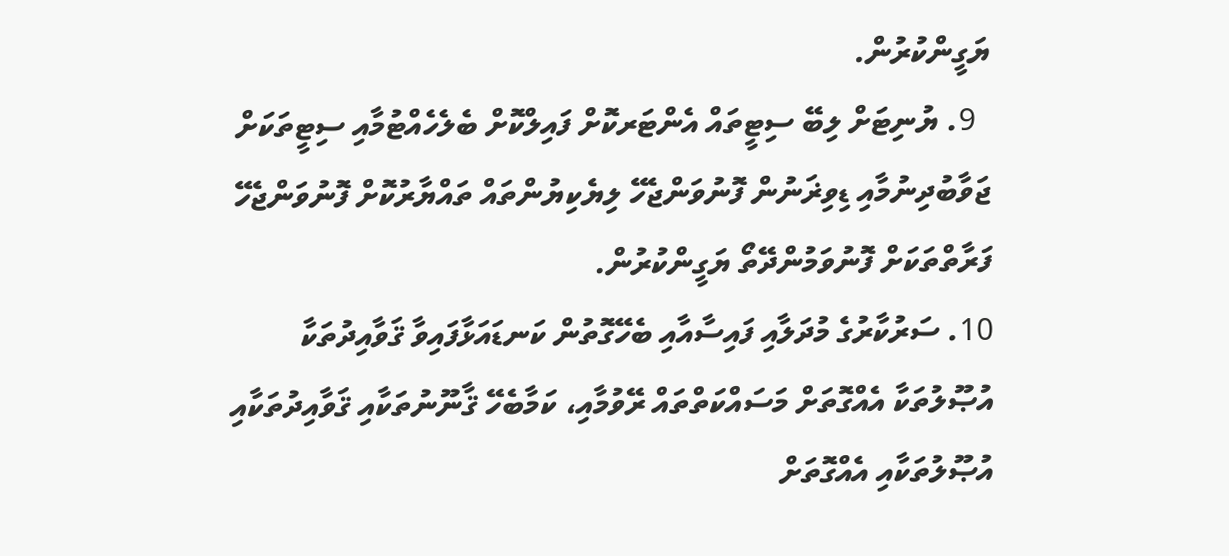ޔަގީންކުރުން.
  9. ޔުނިޓަށް ލިބޭ ސިޓީތައް އެންޓަރކޮށް ފައިލްކޮށް ބެލެހެއްޓުމާއި ސިޓީތަކަށް ޖަވާބުދިނުމާއި ޑިވިޜަނުން ފޮނުވަންޖެހޭ ލިޔެކިޔުންތައް ތައްޔާރުކޮށް ފޮނުވަންޖެހޭ ފަރާތްތަކަށް ފޮނުވަމުންދޭތޯ ޔަގީންކުރުން.
10. ސަރުކާރުގެ މުދަލާއި ފައިސާއާއި ބެހޭގޮތުން ކަނޑައަޅާފައިވާ ޤަވާއިދުތަކާ އުޞޫލުތަކާ އެއްގޮތަށް މަސައްކަތްތައް ރޭވުމާއި، ކަމާބެހޭ ޤާނޫނުތަކާއި ޤަވާއިދުތަކާއި އުޞޫލުތަކާއި އެއްގޮތަށް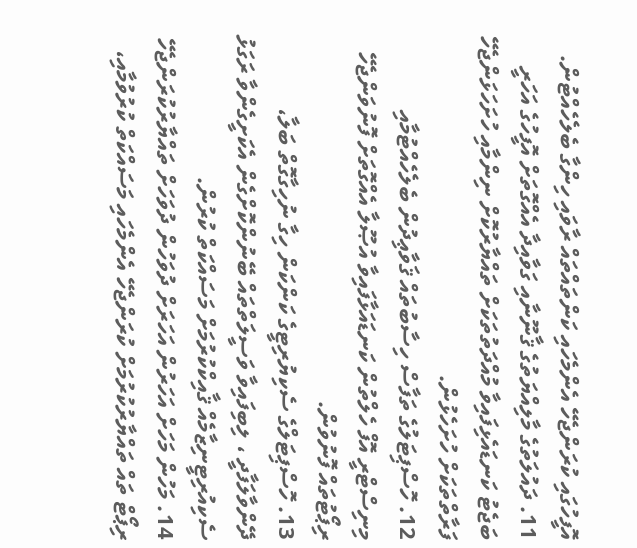އޮފީހުގައި ކުރަންޖެހޭ އެންމެހައި ކަންތައްތައް ރާވައި ހިންގާ ބެލެހެއްޓުން.
11. ދައުލަތުގެ މާލިއްޔަތުގެ ޤާނޫނާއި ގަވާއިދާ އެއްގޮތަށް އޮފީހުގެ އަހަރީ ބަޖެޓު ކަނޑައެޅިފައިވާ މުއްދަތުތަކަށް ތައްޔާރުކޮށް ނިންމާއި ހުށަހަޅަންޖެހޭ ފަރާތްތަކަށް ހުށަހެޅުން.
12. ހޮސްޕިޓަލުގެ ތަފާސް ހިސާބުތައް ޤަވާޢިދުން ބެލެހެއްޓުމާއި މިނިސްޓްރީ އޮފް ހެލްތުން ކަނޑައަޅާފައިވާ އުޞޫލާ އެއްގޮތަށް ފޮނުވަންޖެހޭ ރިޕޯޓުތައް ފޮނުވުން.
13. ހޮސްޕިޓަލްގެ ސެކިޔުރިޓީގެ ކަންކަން ހިގާ ނުހިގާގޮތް ބަލާ، ދޭންވާލަފާދީ ، ލިބިފައިވާ ވަސީލަތްތައް ބޭނުންކޮށްގެން އެކަށީގެންވާ ރަގަޅު ސެކިއުރިޓީނިޒާމެއް ޤާއިކްކުރުމަށް މަސައްކަތް ކުރުން.
14. މަހުން މަހަށް އަހަރުން އަހަރަށް ދުވަހުން ދުވަހަށް ތައްޔާރުކުރަންޖެހޭ ރިޕޯޓް ތައް ތައްޔާރުކުރުމަށް ކުރަންޖެހޭ އެންމެހައި މަސައްކަތް ކުރުވުމާއި،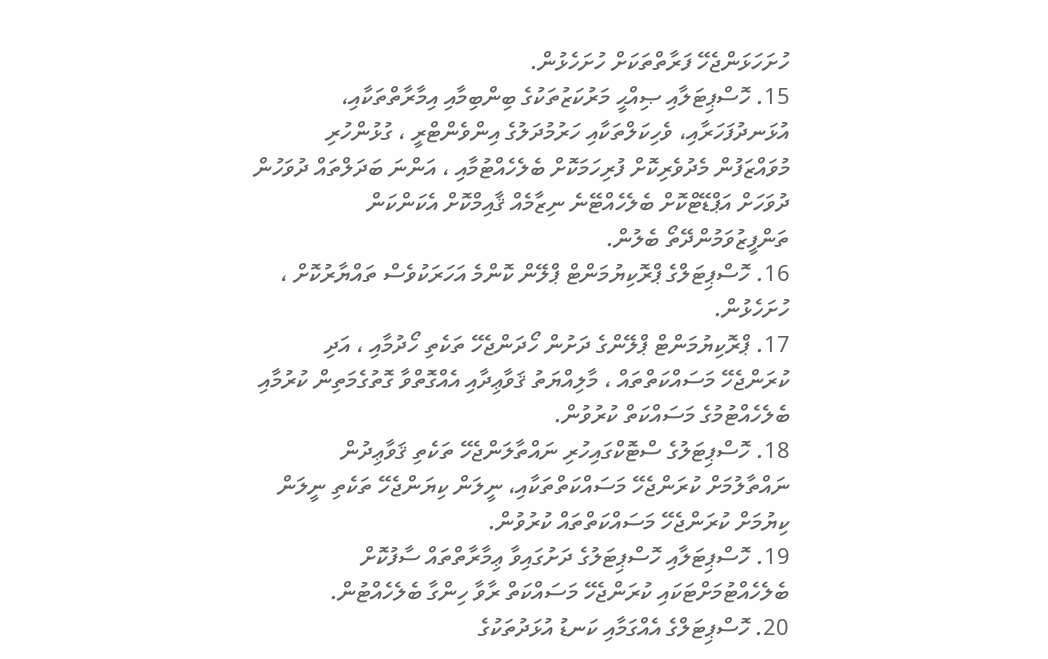ހުށަހަޅަންޖެހޭ ފަރާތްތަކަށް ހުށަހެޅުން.
15. ހޮސްޕިޓަލާއި ޞިއްޙީ މަރުކަޒުތަކުގެ ބިންބިމާއި އިމާރާތްތަކާއި، އުޅަނދުފަހަރާއި، ވެހިކަލްތަކާއި ހަރުމުދަލުގެ އިންވެންޓްރީ ، ގުޅުންހުރި މުވައްޒަފުން މެދުވެރިކޮށް ފުރިހަމަކޮށް ބެލެހެއްޓުމާއި ، އަންނަ ބަދަލްތައް ދުވަހުން ދުވަހަށް އަޕްޑޭޓްކޮށް ބެލެހެއްޓޭނެ ނިޒާމެއް ޤާއިމްކޮށް އެކަންކަން ތަންފީޒުވަމުންދޭތޯ ބެލުން.
16. ހޮސްޕިޓަލްގެ ޕްރޮކިޔުމަންޓް ޕްލޭން ކޮންމެ އަހަރަކުވެސް ތައްޔާރުކޮށް ، ހުށަހެޅުން.
17. ޕްރޮކިޔުމަންޓް ޕްލޭންގެ ދަށުން ހޯދަންޖެހޭ ތަކެތި ހޯދުމާއި ، އަދި ކުރަންޖެހޭ މަސައްކަތްތައް ، މާލިއްޔަތު ޤަވާޢިދާއި އެއްގޮތްވާ ގޮތުގެމަތިން ކުރުމާއި ބެލެހެއްޓުމުގެ މަސައްކަތް ކުރުވުން.
18. ހޮސްޕިޓަލުގެ ސްޓޮކްގައިހުރި ނައްތާލަންޖެހޭ ތަކެތި ޤަވާޢިދުން ނައްތާލުމަށް ކުރަންޖެހޭ މަސައްކަތްތަކާއި، ނީލަން ކިޔަންޖެހޭ ތަކެތި ނީލަން ކިޔުމަށް ކުރަންޖެހޭ މަސައްކަތްތައް ކުރުވުން.
19. ހޮސްޕިޓަލާއި ހޮސްޕިޓަލުގެ ދަށުގައިވާ ޢިމާރާތްތައް ސާފުކޮށް ބެލެހެއްޓުމަށްޓަކައި ކުރަންޖެހޭ މަސައްކަތް ރާވާ ހިންގާ ބެލެހެއްޓުން.
20. ހޮސްޕިޓަލްގެ އެއްގަމާއި ކަނޑު އުޅަދުތަކުގެ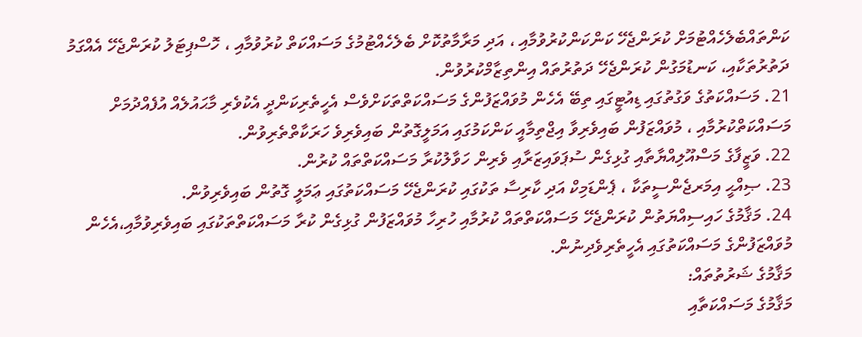ކަންތައްބެލެހެއްޓުމަށް ކުރަންޖެހޭ ކަންކަންކުރުވުމާއި ، އަދި މަރާމާތުކޮށް ބެލެހެއްޓުމުގެ މަސައްކަތް ކުރުވުމާއި ، ހޮސްޕިޓަލު ކުރަންޖެހޭ އެއްގަމު ދަތުރުތަކާއި، ކަނޑުމަގުން ކުރަންޖެހޭ ދަތުރުތައް އިންތިޒާމްކުރުވުން.
21. މަސައްކަތުގެ ވަގުތުގައި ޑިއުޓީގައި ތިބޭ އެހެން މުވައްޒަފުންގެ މަސައްކަތްތަކަށްވެސް އެހީތެރިކަންދީ އެކުވެރި މާޙައުލެއް އުފެއްދުމަށް މަސައްކަތްކުރުމާއި ، މުވައްޒަފުން ބައިވެރިވާ އިޖްތިމާއީ ކަންކަމުގައި އަމަލީގޮތުން ބައިވެރިވެ ހަރަކާތްތެރިވުން.
22. ވަޒީފާގެ މަސްއޫލިއްޔާތާއި ގުޅިގެން ސުޕަވައިޒަރާއި ވެރިން ހަވާލުކުރާ މަސައްކަތްތައް ކުރުން.
23. ޞިއްޙީ އިމަރޖެންސީތަކާ ، ޕެންޑަމިކް އަދި ކާރިސާ ތަކުގައި ކުރަންޖެހޭ މަސައްކަތުގައި ޢަމަލީ ގޮތުން ބައިވެރިވުން.
24. މަޤާމުގެ ހައިސިއްޔަތުން ކުރަންޖެހޭ މަސައްކަތްތައް ކުރުމާއި ހުރިހާ މުވައްޒަފުން ގުޅިގެން ކުރާ މަސައްކަތްތަކުގައި ބައިވެރިވުމާއި،އެހެން މުވައްޒަފުންގެ މަސައްކަތުގައި އެހީތެރިވެދިނުން.
މަޤާމުގެ ޝަރުތުތައް:
މަޤާމުގެ މަސައްކަތާއި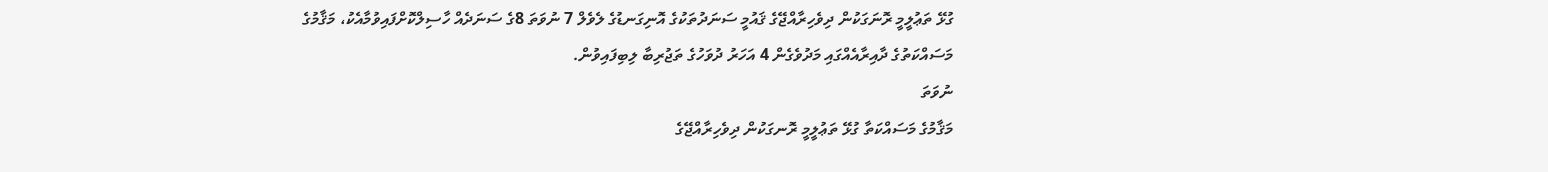ގުޅޭ ތަޢުލީމީ ރޮނަގަކުން ދިވެހިރާއްޖޭގެ ޤައުމީ ސަނަދުތަކުގެ އޮނިގަނޑުގެ ލެވެލް 7 ނުވަތަ 8ގެ ސަނަދެއް ހާސިލްކޮށްފައިވުމާއެކު، މަޤާމުގެ މަސައްކަތުގެ ދާއިރާއެއްގައި މަދުވެގެން 4 އަހަރު ދުވަހުގެ ތަޖުރިބާ ލިބިފައިވުން.
ނުވަތަ
މަޤާމުގެ މަސައްކަތާ ގުޅޭ ތަޢުލީމީ ރޮނގަކުން ދިވެހިރާއްޖޭގެ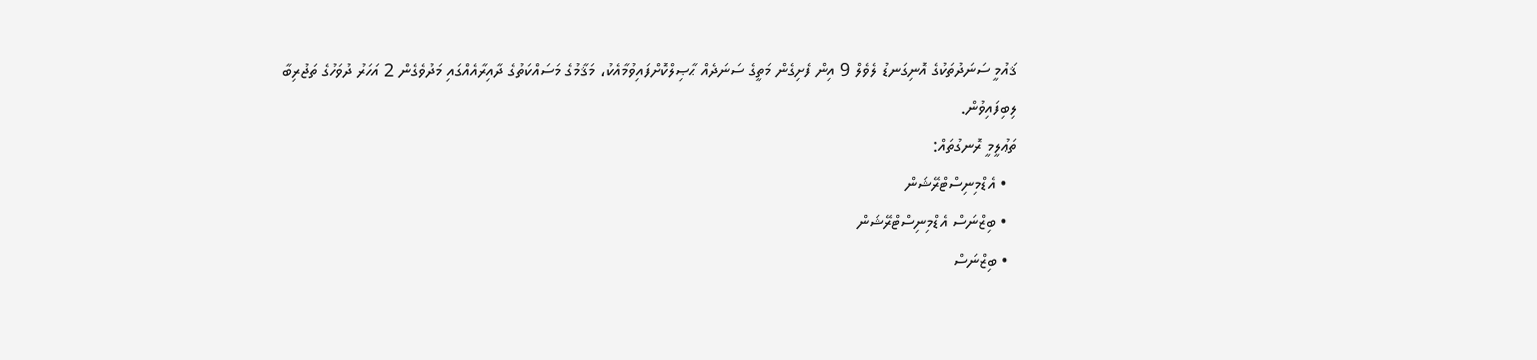ޤައުމީ ސަނަދުތަކުގެ އޮނިގަނޑު ލެވެލް 9 އިން ފެށިގެން މަތީގެ ސަނަދެއް ޙާޞިލްކޮށްފައިވުމާއެކު، މަޤާމުގެ މަސައްކަތުގެ ދާއިރާއެއްގައި މަދުވެގެން 2 އަހަރު ދުވަހުގެ ތަޖުރިބާ ލިބިފައިވުން.
ތަޢުލީމީ ރޮނގުތައް:
  • އެޑްމިނިސްޓްރޭޝަން
  • ބިޒްނަސް އެޑްމިނިސްޓްރޭޝަން
  • ބިޒްނަސް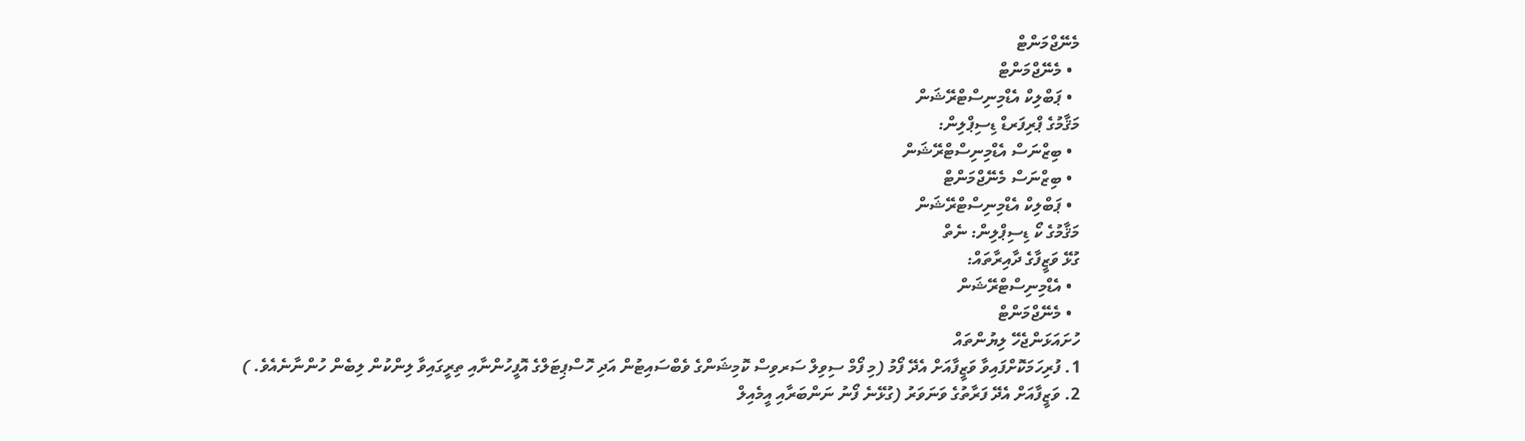މެނޭޖްމަންޓް
  • މެނޭޖްމަންޓް
  • ޕަބްލިކް އެޑްމިނިސްޓްރޭޝަން
މަޤާމުގެ ޕްރިފަރޑް ޑިސިޕްލިން:
  • ބިޒްނަސް އެޑްމިނިސްޓްރޭޝަން
  • ބިޒްނަސް މެނޭޖްމަންޓް
  • ޕަބްލިކް އެޑްމިނިސްޓްރޭޝަން
މަޤާމުގެ ކޯ ޑިސިޕްލިން: ނެތް
ގުޅޭ ވަޒީފާގެ ދާއިރާތައް:
  • އެޑްމިނިސްޓްރޭޝަން
  • މެނޭޖްމަންޓް
ހުށައަޅަންޖެހޭ ލިޔުންތައް
1. ފުރިހަމަކޮށްފައިވާ ވަޒީފާއަށް އެދޭ ފޯމު (މި ފޯމް ސިވިލް ސަރވިސް ކޮމިޝަންގެ ވެބްސައިޓުން އަދި ހޮސްޕިޓަލްގެ އޮފީހުންނާއި ތިރީގައިވާ ލިންކުން ލިބެން ހުންނާނެއެވެ. )
2. ވަޒީފާއަށް އެދޭ ފަރާތުގެ ވަނަވަރު (ގުޅޭނެ ފޯނު ނަންބަރާއި އީމެއިލް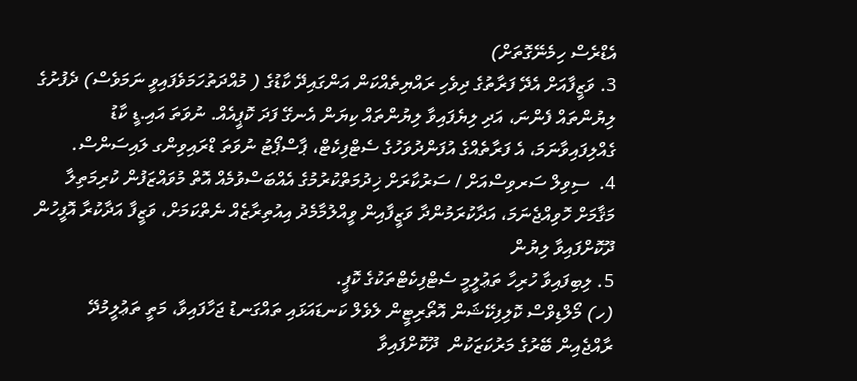އެޑްރެސް ހިމެނޭގޮތަށް)
3. ވަޒީފާއަށް އެދޭ ފަރާތުގެ ދިވެހި ރައްޔިތެއްކަން އަންގައިދޭ ކާޑުގެ ( މުއްދަތުހަމަވެފައިވީ ނަމަވެސް) ދެފުށުގެ ލިޔުންތައް ފެންނަ، އަދި ލިޔެފައިވާ ލިޔުންތައް ކިޔަން އެނގޭ ފަދަ ކޮޕީއެއް. ނުވަތަ އައި.ޑީ ކާޑު ގެއްލިފައިވާނަމަ، އެ ފަރާތެއްގެ އުފަންދުވަހުގެ ސެޓްފިކެޓް، ޕާސްޕޯޓު ނުވަތަ ޑްރައިވިންގ ލައިސަންސް.
4.  ސިވިލް ސަރވިސްއަށް / ސަރުކާރަށް ޚިދުމަތްކުރުމުގެ އެއްބަސްވުމެއް އޮތް މުވައްޒަފުން ކުރިމަތިލާ މަޤާމަށް ހޮވިއްޖެނަމަ، އަދާކުރަމުންދާ ވަޒީފާއިން ވީއްލުމާމެދު އިއުތިރާޒެއް ނެތްކަމަށް، ވަޒީފާ އަދާކުރާ އޮފީހުން ދޫކޮށްފައިވާ ލިޔުން
5. ލިބިފައިވާ ހުރިހާ ތަޢުލީމީ ސެޓްފިކެޓްތަކުގެ ކޮޕީ.
(ހ) މޯލްޑިވްސް ކޮލިފިކޭޝަން އޮތޯރިޓީން ލެވެލް ކަނޑައަޅައި ތައްގަނޑު ޖަހާފައިވާ، މަތީ ތަޢުލީމުދޭ ރާއްޖެއިން ބޭރުގެ މަރުކަޒަކުން  ދޫކޮށްފައިވާ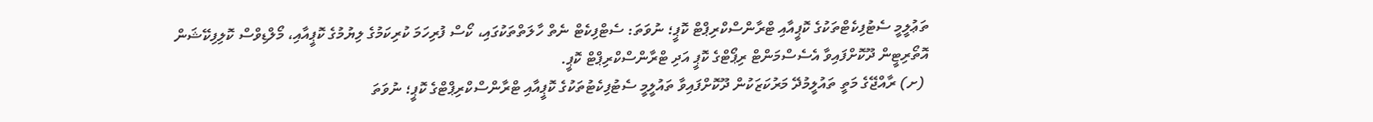ތަޢުލީމީ ސެޓުފިކެޓްތަކުގެ ކޮޕީއާއި ޓްރާންސްކްރިޕްޓް ކޮޕީ؛ ނުވަތަ: ސެޓްފިކެޓް ނެތް ހާލަތްތަކުގައި، ކޯސް ފުރިހަމަ ކުރިކަމުގެ ލިޔުމުގެ ކޮޕީއާއި، މޯލްޑިވްސް ކޮލިފިކޭޝަން އޮތޯރިޓީން ދޫކޮށްފައިވާ އެސެސްމަންޓް ރިޕޯޓްގެ ކޮޕީ އަދި ޓްރާންސްކްރިޕްޓް ކޮޕީ.
 (ށ) ރާއްޖޭގެ މަތީ ތައުލީމުދޭ މަރުކަޒަކުން ދޫކޮށްފައިވާ ތައުލީމީ ސެޓުފިކެޓުތަކުގެ ކޮޕީއާއި ޓްރާންސްކްރިޕްޓްގެ ކޮޕީ؛ ނުވަތަ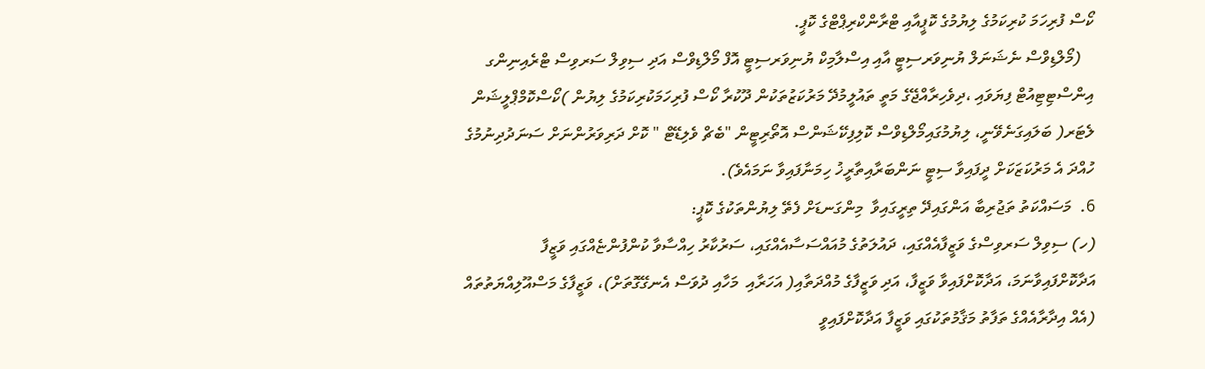ކޯސް ފުރިހަމަ ކުރިކަމުގެ ލިޔުމުގެ ކޮޕީއާއި ޓްރާންކްރިޕްޓްގެ ކޮޕީ.
   (މޯލްޑިވްސް ނެޝަނަލް ޔުނިވަރސިޓީ އާއި އިސްލާމިކް ޔުނިވަރސިޓީ އޮފް މޯލްޑިވްސް އަދި ސިވިލް ސަރވިސް ޓްރެއިނިންގ އިންސްޓިޓިއުޓް ފިޔަވައި ،ދިވެހިރާއްޖޭގެ މަތީ ތައުލީމުދޭ މަރުކަޒުތަކުން ދޫކުރާ ކޯސް ފުރިހަމަކުރިކަމުގެ ލިޔުން )ކޯސްކޮމްޕްލީޝަން ލެޓަރ( ބަލައިގަނެވޭނީ، ލިޔުމުގައިމޯލްޑިވްސް ކޮލިފިކޭޝަންސް އޮތޯރިޓީން "ބެޗް ވެލިޑޭޓް " ކޮށް ދަރިވަރުންނަށް ސަނަދުދިނުމުގެ ހުއްދަ އެ މަރުކަޒަކަށް ދީފައިވާ ސިޓީ ނަންބަރާއިތާރީޚު ހިމަނާފައިވާ ނަމައެވެ).
6.  މަސައްކަތު ތަޖުރިބާ އަންގައިދޭ ތިރީގައިވާ  މިންގަނޑަށް ފެތޭ ލިޔުންތަކުގެ ކޮޕީ:
(ހ) ސިވިލް ސަރވިސްގެ ވަޒީފާއެއްގައި، ދައުލަތުގެ މުއައްސަސާއެއްގައި، ސަރުކާރު ހިއްސާވާ ކުންފުންޏެއްގައި ވަޒީފާ އަދާކޮށްފައިވާނަމަ، އަދާކޮށްފައިވާ ވަޒީފާ، އަދި ވަޒީފާގެ މުއްދަތާއި( އަހަރާއި  މަހާއި ދުވަސް އެނގޭގޮތަށް)، ވަޒީފާގެ މަސްއޫލިއްޔަތުތައް (އެއް އިދާރާއެއްގެ ތަފާތު މަޤާމުތަކުގައި ވަޒީފާ އަދާކޮށްފައިވީ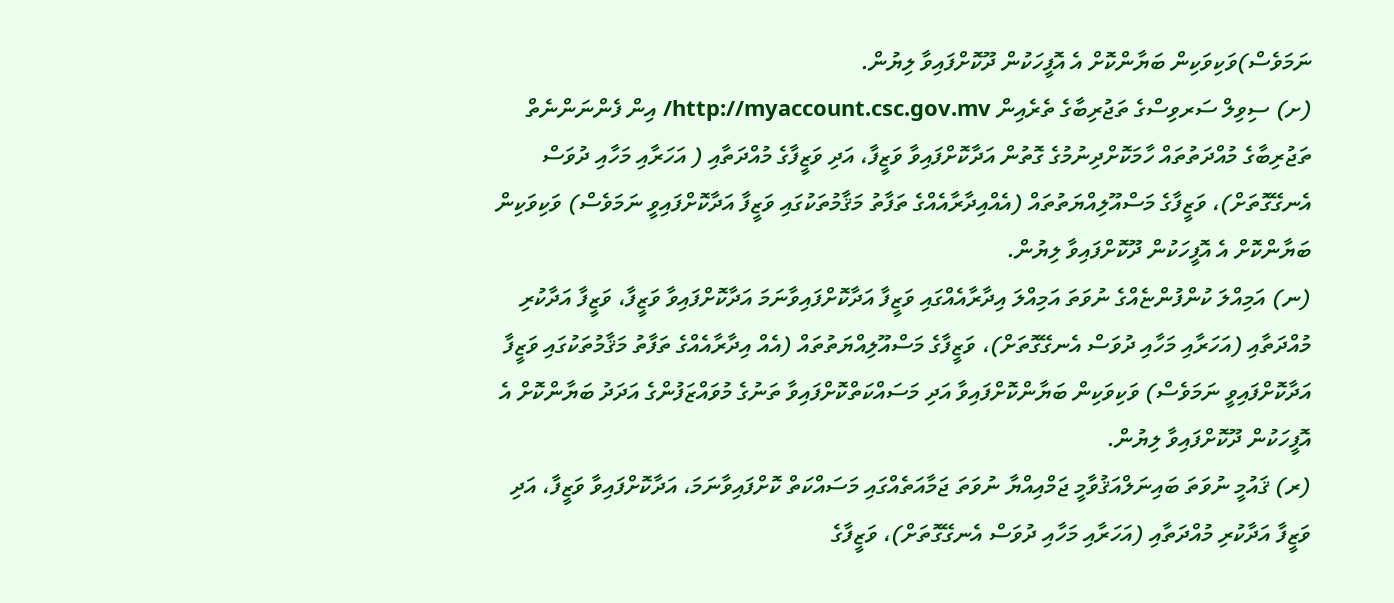ނަމަވެސް)ވަކިވަކިން ބަޔާންކޮށް އެ އޮފީހަކުން ދޫކޮށްފައިވާ ލިޔުން.
(ށ) ސިވިލް ސަރވިސްގެ ތަޖުރިބާގެ ތެރެއިން http://myaccount.csc.gov.mv/ އިން ފެންނަންނެތް ތަޖުރިބާގެ މުއްދަތުތައް ހާމަކޮށްދިނުމުގެ ގޮތުން އަދާކޮށްފައިވާ ވަޒީފާ، އަދި ވަޒީފާގެ މުއްދަތާއި ( އަހަރާއި މަހާއި ދުވަސް އެނގޭގޮތަށް)، ވަޒީފާގެ މަސްއޫލިއްޔަތުތައް (އެއްއިދާރާއެއްގެ ތަފާތު މަޤާމުތަކުގައި ވަޒީފާ އަދާކޮށްފައިވީ ނަމަވެސް) ވަކިވަކިން ބަޔާންކޮށް އެ އޮފީހަކުން ދޫކޮށްފައިވާ ލިޔުން.
(ނ) އަމިއްލަ ކުންފުންޏެއްގެ ނުވަތަ އަމިއްލަ އިދާރާއެއްގައި ވަޒީފާ އަދާކޮށްފައިވާނަމަ އަދާކޮށްފައިވާ ވަޒީފާ، ވަޒީފާ އަދާކުރި މުއްދަތާއި (އަހަރާއި މަހާއި ދުވަސް އެނގޭގޮތަށް)، ވަޒީފާގެ މަސްއޫލިއްޔަތުތައް (އެއް އިދާރާއެއްގެ ތަފާތު މަޤާމުތަކުގައި ވަޒީފާ އަދާކޮށްފައިވީ ނަމަވެސް) ވަކިވަކިން ބަޔާންކޮށްފައިވާ އަދި މަސައްކަތްކޮށްފައިވާ ތަނުގެ މުވައްޒަފުންގެ އަދަދު ބަޔާންކޮށް އެ އޮފީހަކުން ދޫކޮށްފައިވާ ލިޔުން.
(ރ) ޤައުމީ ނުވަތަ ބައިނަލްއަޤުވާމީ ޖަމްއިއްޔާ ނުވަތަ ޖަމާއަތެއްގައި މަސައްކަތް ކޮށްފައިވާނަމަ، އަދާކޮށްފައިވާ ވަޒީފާ، އަދި ވަޒީފާ އަދާކުރި މުއްދަތާއި (އަހަރާއި މަހާއި ދުވަސް އެނގޭގޮތަށް)، ވަޒީފާގެ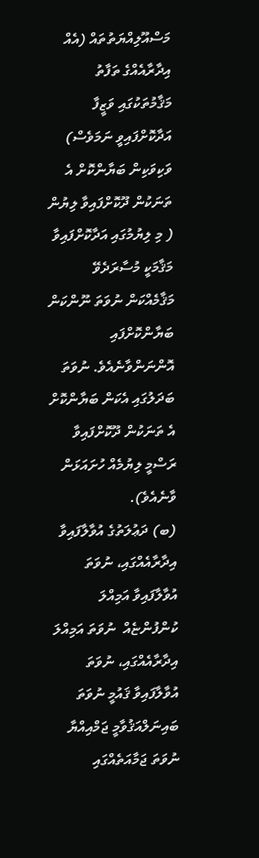މަސްއޫލިއްޔަތުތައް (އެއް އިދާރާއެއްގެ ތަފާތު މަޤާމުތަކުގައި ވަޒީފާ އަދާކޮށްފައިވީ ނަމަވެސް) ވަކިވަކިން ބަޔާންކޮށް އެ ތަނަކުން ދޫކޮށްފައިވާ ލިޔުން ( މި ލިޔުމުގައި އަދާކޮށްފައިވާ މަޤާމަކީ މުސާރަދެވޭ މަޤާމެއްކަން ނުވަތަ ނޫންކަން ބަޔާންކޮށްފައި އޮންނަންވާނެއެވެ. ނުވަތަ ބަދަލުގައި އެކަން ބަޔާންކޮށް އެ ތަނަކުން ދޫކޮށްފައިވާ ރަސްމީ ލިޔުމެއް ހުށައަޅަން ވާނެއެވެ).
(ބ) ދަޢުލަތުގެ އުވާލާފައިވާ އިދާރާއެއްގައި، ނުވަތަ އުވާލާފައިވާ އަމިއްލަ ކުންފުންޏެއް  ނުވަތަ އަމިއްލަ އިދާރާއެއްގައި، ނުވަތަ އުވާލާފައިވާ ޤައުމީ ނުވަތަ ބައިނަލްއަޤުވާމީ ޖަމްއިއްޔާ ނުވަތަ ޖަމާއަތެއްގައި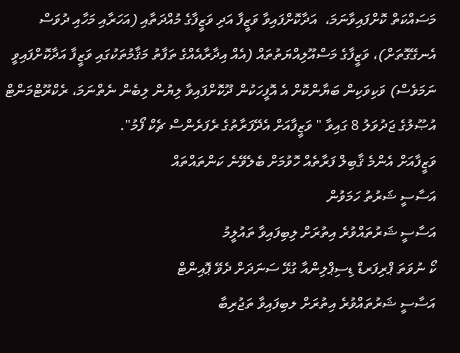މަސައްކަތް ކޮށްފައިވާނަމަ،  އަދާކޮށްފައިވާ ވަޒީފާ އަދި ވަޒީފާގެ މުއްދަތާއި (އަހަރާއި މަހާއި ދުވަސް އެނގޭގޮތަށް)، ވަޒީފާގެ މަސްއޫލިއްޔަތުތައް (އެއް އިދާރާއެއްގެ ތަފާތު މަޤާމުތަކުގައި ވަޒީފާ އަދާކޮށްފައިވީ ނަމަވެސް) ވަކިވަކިން ބަޔާންކޮށް އެ އޮފީހަކުން ދޫކޮށްފައިވާ ލިޔުން ލިބެން ނެތްނަމަ، ރެކްރޫޓްމަންޓް އުޞޫލުގެ ޖަދުވަލު 8 ގައިވާ " ވަޒީފާއަށް އެދޭފަރާތުގެ ރެފަރެންސް ޗެކް ފޯމު".
ވަޒީފާއަށް އެންމެ ޤާބިލް ފަރާތެއް ހޮވުމަށް ބެލެވޭނެ ކަންތައްތައް
އަސާސީ ޝަރުތު ހަމަވުން
އަސާސީ ޝަރުތައްވުރެ އިތުރަށް ލިބިފައިވާ ތައުލީމު
ކޯ ނުވަތަ ޕްރިފަރޑް ޑިސިޕްލިންއާ ގުޅޭ ސަނަދަށް ދެވޭ ޕޮއިންޓް
އަސާސީ ޝަރުތައްވުރެ އިތުރަށް ލބިފައިވާ ތަޖުރިބާ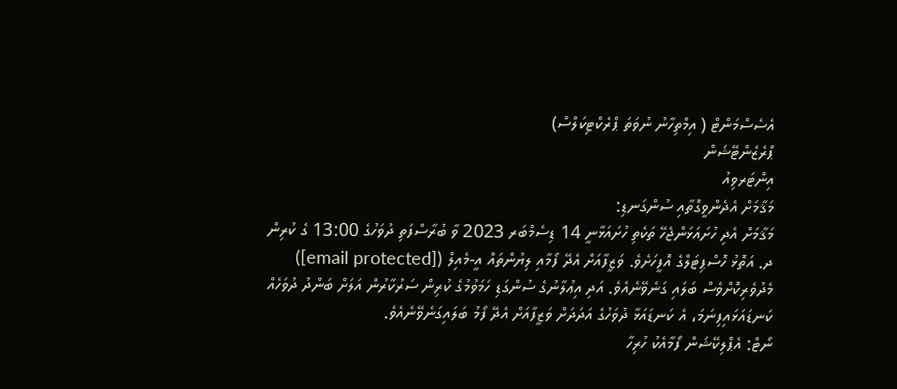އެސެސްމަންޓް ( އިމްތިހާނު ނުވަތަ ޕްރެކްޓިކަލްސް)
ޕްރެޒެންޓޭޝަން
އިންޓަރވިއު
މަޤާމަށް އެދެންވީގޮތާއި ސުންގަނޑި:
މަޤާމަށް އެދި ހުށައަޅަންޖެހޭ ތަކެތި ހުށައަޅާނީ 14 ޑިސެމްބަރ 2023 ވާ ބުރާސްފަތި ދުވަހުގެ 13:00 ގެ ކުރިން ދ. އަތޮޅު ހޮސްޕިޓަލްގެ އޮފީހަށެވެ. ވަޒީފާއަށް އެދޭ ފޯމާއި ލިޔުންތައް އީ-މެއިލް ([email protected]) މެދުވެރިކޮށްވެސް ބަލައި ގަނެވޭނެއެވެ. އަދި އިޢުލާނުގެ ސުންގަޑި ހަމަވުމުގެ ކުރިން ސަރުކާރުން އަލަށް ބަންދު ދުވަހެއް ކަނޑައަޅައިފިނަމަ، އެ ކަނޑައަޅާ ދުވަހުގެ އަދަދަށް ވަޒީފާއަށް އެދޭ ފޯމު ބަލައިގަނެވޭނެއެވެ.
ނޯޓް: އެޕްލިކޭޝަން ފޯމާއެކު ހުރިހާ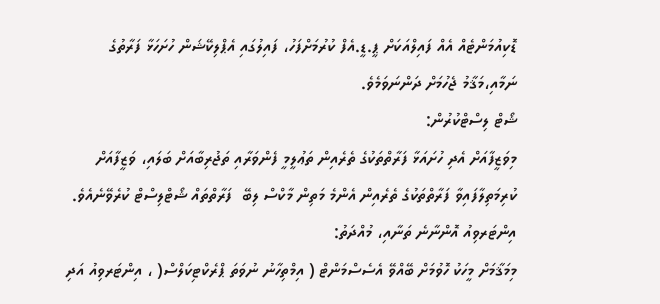ޑޮކިއުމަންޓެއް އެއް ފައިލްއަކަށް ޕީ.ޑީ.އެފް ކުރުމަށްފަހު، ފައިލުގައި އެޕްލިކޭޝަން ހުށަހަޅާ ފަރާތުގެ ނަމާއި،މަޤާމު ޖެހުމަށް ދަންނަވަމެވެ.
ޝޯޓް ލިސްޓްކުރުން:
މިވަޒީފާއަށް އެދި ހުށައަޅާ ފަރާތްތަކުގެ ތެރެއިން ތަޢުލީމީ ފެންވަރާއި ތަޖުރިބާއަށް ބަލައި، ވަޒީފާއަށް ކުރިމަތިލާފައިވާ ފަރާތްތަކުގެ ތެރެއިން އެންމެ މަތިން މާކްސް ލިބޭ  ފަރާތްތައް ޝޯޓްލިސްޓް ކުރެވޭނެއެވެ.
އިންޓަރވިއު އޮންނާނެ ތަނާއި، މުއްދަތު:
މިމަޤާމަށް މީހަކު ހޮވުމަށް ބޭއްވޭ އެސެސްމަންޓް ( އިމްތިހާނު ނުވަތަ ޕްރެކްޓިކަލްސް( ، އިންޓަރވިއު އަދި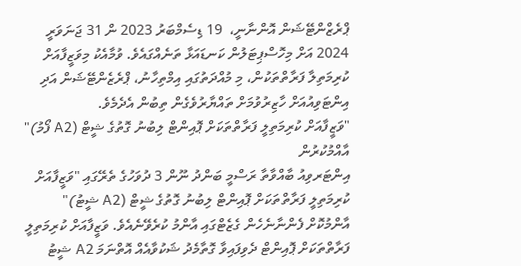ޕްރެޒްންޓޭޝަން އޮންނާނީ،  19 ޑިސެމްބަރު 2023 ން 31 ޖަނަވަރީ 2024 އަށް މިހޮސްޕިޓަލުން ކަނޑައަޅާ ތަނެއްގައެވެ. ވުމާއެކު މިވަޒީފާއަށް ކުރިމަތިލާ ފަރާތްތަކުން، މި މުއްދަތުގައި އިމްތިހާނު، ޕްރެޒެންޓޭޝަން އަދި އިންޓަވިއުއަށް ހާޒިރުވުމަށް ތައްޔާރުވެގެން ތިބުން އެދެމެވެ.
"ވަޒީފާއަށް ކުރިމަތިލީ ފަރާތްތަކަށް ޕޮއިންޓް ލިބުނު ގޮތުގެ ޝީޓް (A2 ފޯމު)" އާއްމުކުރުން
އިންޓަރވިއު ބާއްވާތާ ރަސްމީ ބަންދު ނޫން 3 ދުވަހުގެ ތެރޭގައި "ވަޒީފާއަށް ކުރިމަތިލީ ފަރާތްތަކަށް ޕޮއިންޓް ލިބުނު ގޮތުގެ ޝީޓް (A2 ޝީޓު)" އާންމުކޮށް ފެންނާނެހެން ގެޒެޓްގައި އާންމު ކުރެވޭނެއެވެ. ވަޒީފާއަށް ކުރިމަތިލީ ފަރާތްތަކަށް ޕޮއިންޓް ދެވިފައިވާ ގޮތާމެދު ޝަކުވާއެއް އޮތްނަމަ A2 ޝީޓު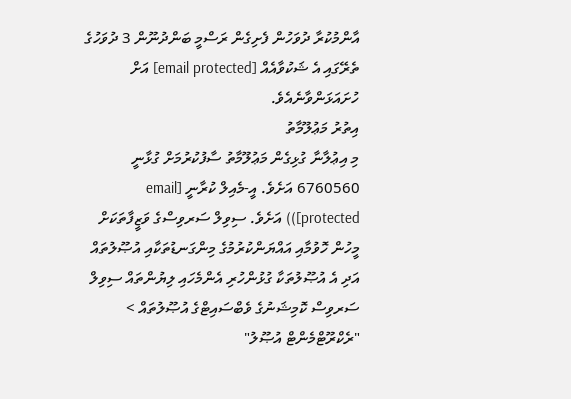އާންމުކުރާ ދުވަހުން ފެށިގެން ރަސްމީ ބަންދުނޫން 3 ދުވަހުގެ ތެރޭގައި އެ ޝަކުވާއެއް [email protected] އަށް ހުށައަޅަންވާނެއެވެ.
އިތުރު މަޢުލޫމާތު
މި އިޢުލާނާ ގުޅިގެން މަޢުލޫމާތު ސާފުކުރުމަށް ގުޅާނީ 6760560 އަށެވެ. އީ-މެއިލް ކުރާނީ [email protected])) އަށެވެ. ސިވިލް ސަރވިސްގެ ވަޒީފާތަކަށް މީހުން ހޮވުމާއި އައްޔަންކުރުމުގެ މިންގަނޑުތަކާއި އުޞޫލުތައް އަދި އެ އުޞޫލުތަކާ ގުޅުންހުރި އެންމެހައި ލިޔުންތައް ސިވިލް ސަރވިސް ކޮމިޝަނުގެ ވެބްސައިޓްގެ އުޞޫލުތައް > "ރެކްރޫޓްމެންޓް އުޞޫލު"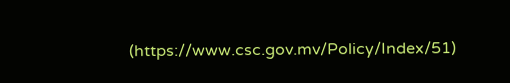(https://www.csc.gov.mv/Policy/Index/51)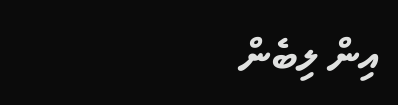އިން ލިބެން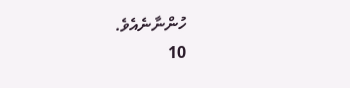ހުންނާނެއެވެ.
10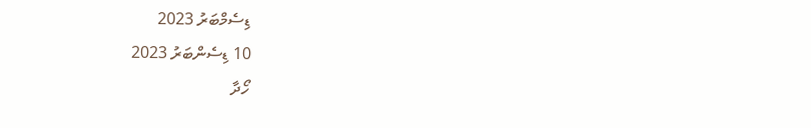ޑިސެމްބަރު 2023
10 ޑިސެންބަރު 2023
ހޯދާ